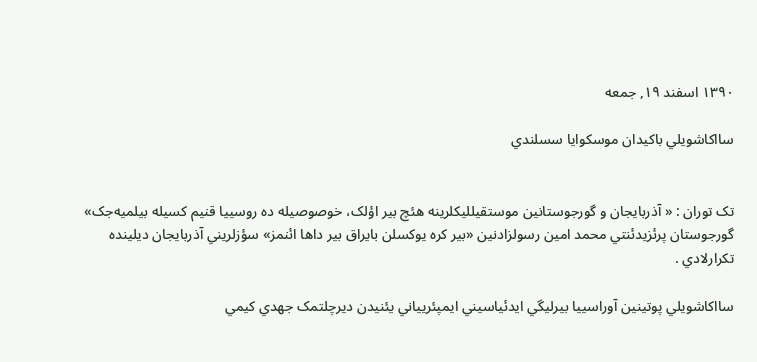۱۳۹۰ اسفند ۱۹, جمعه

سااکاشويلي باکيدان موسکوايا سسلندي


تک توران : « آذربايجان و گورجوستانين موستقيلليکلرينه هئچ بير اؤلک، خوصوصيله ده روسييا قنيم کسيله بيلميه‌جک»
گورجوستان پرئزيدئنتي محمد امين رسولزادنين «بير کره يوکسلن بايراق بير داها ائنمز» سؤزلريني آذربايجان ديلينده تکرارلادي .

سااکاشويلي پوتينين آوراسييا بيرليگي ايدئياسيني ايمپئريياني يئنيدن ديرچلتمک جهدي کيمي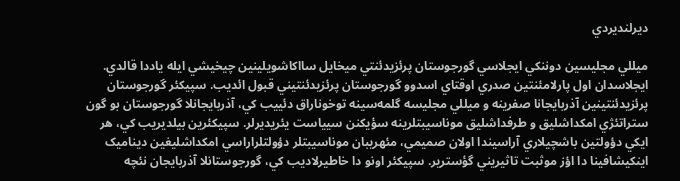ديرلنديردي

ميللي مجليسين دوننکي ايجلاسي گورجوستان پرئزيدئنتي ميخايل سااکاشويلينين چيخيشي ايله ياددا قالدي. ايجلاسدان اول پارلامئنتين صدري اوقتاي اسدوو گورجوستان پرئزيدئنتيني قبول ائديب. سپيکئر گورجوستان پرئزيدئنتينين آذربايجانا صفرينه و ميللي مجليسه گلمه‌سينه توخوناراق دئييب کي، آذربايجانلا گورجوستان بو گون ستراتئژي امکداشليق و طرفداشليق موناسيبتلرينه سؤيکنن سيياست يئريديرلر. سپيکئرين بيلديريب کي، هر ايکي دؤولتين باشچيلاري آراسيندا اولان صميمي، مئهريبان موناسيبتلر دؤولتلراراسي امکداشليغين ديناميک اينکيشافينا دا اؤز موثبت تاثيريني گؤسترير. سپيکئر اونو دا خاطيرلاديب کي، گورجوستانلا آذربايجان نئچه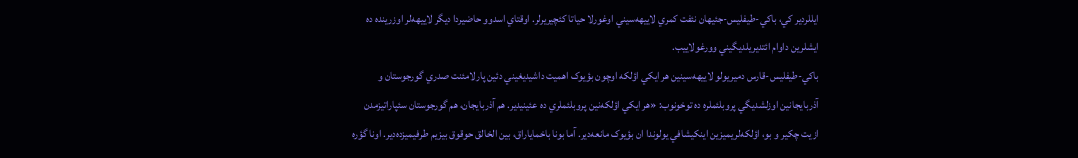ايللردير کي، باکي-طيفليس-جئيهان نئفت کمري لاييهه‌سيني اوغورلا حياتا کئچيريرلر. اوقتاي اسدوو حاضيردا ديگر لاييهه‌لر اوزرينده ده ايشلرين داوام ائتديريلديگيني وورغولاييب.
باکي-طيفليس-قارس دميريولو لاييهه‌سينين هر ايکي اؤلکه اوچون بؤيوک اهميت داشيديغيني دئين پارلامئنت صدري گورجوستان و آذربايجانين اوزلشديگي پروبلئملره ده توخونوب: «هر ايکي اؤلکه‌نين پروبلئملري ده عئينيدير. هم آذربايجان، هم گورجوستان سئپاراتيزمدن ازيت چکير و بو، اؤلکه‌لريميزين اينکيشافي يولوندا ان بؤيوک مانعه‌دير. آما بونا باخماياراق، بين الخالق حوقوق بيزيم طرفيميزده‌دير. اونا گؤره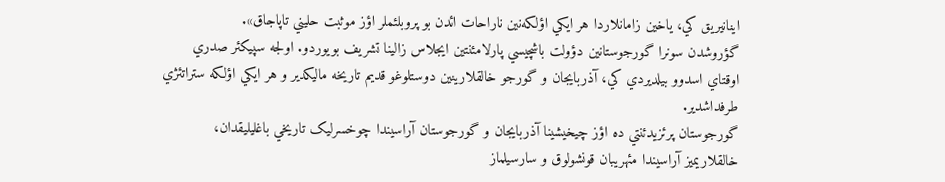اينانيريق کي، ياخين زامانلاردا هر ايکي اؤلکه‌نين ناراحات ائدن بو پروبلئملر اؤز موثبت حليني تاپاجاق».
گؤروشدن سونرا گورجوستانين دؤولت باشچيسي پارلامئنتين ايجلاس زالينا تشريف بويوردو. اولجه سپيکئر صدري اوقتاي اسدوو بيلديردي کي، آذربايجان و گورجو خالقلارينين دوستلوغو قديم تاريخه ماليکدير و هر ايکي اؤلکه ستراتئژي طرفداشدير.
گورجوستان پرئزيدئنتي ده اؤز چيخيشينا آذربايجان و گورجوستان آراسيندا چوخسرليک تاريخي باغليليقدان، خالقلاريميز آراسيندا مئهريبان قونشولوق و سارسيلماز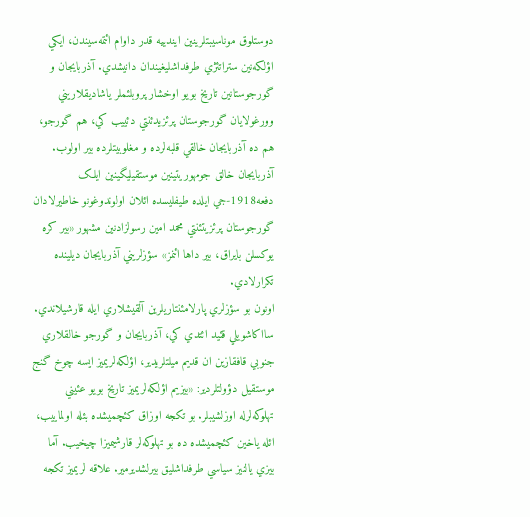دوستلوق موناسيبتلرينين ايندييه قدر داوام ائتمه‌سيندن، ايکي اؤلکه‌نين ستراتئژي طرفداشليغيندان دانيشدي. آذربايجان و گورجوستانين تاريخ بويو اوخشار پروبلئملر ياشاديقلاريني وورغولايان گورجوستان پرئزيدئنتي دئييب کي، هم گورجو، هم ده آذربايجان خالقي قلبه‌لرده و مغلوبيتلرده بير اولوب. آذربايجان خالق جومهوريتينين موستقيليگينين ايلک دفعه1918-جي ايلده طيفليسده ائلان اولوندوغونو خاطيرلادان گورجوستان پرئزيتئنتي محمد امين رسولزادنين مشهور «بير کره يوکسلن بايراق، بير داها ائنمز» سؤزلريني آذربايجان ديلينده تکرارلادي.
اونون بو سؤزلري پارلامئنتاريلرين آلقيشلاري ايله قارشيلاندي.
سااکاشويلي قئيد ائتدي کي، آذربايجان و گورجو خالقلاري جنوبي قافقازين ان قديم ميلتلريدير، اؤلکه‌لريميز ايسه چوخ گنج موستقيل دؤولتلردير: «بيزيم اؤلکه‌لريميز تاريخ بويو عئيني تهلوکه‌لرله اوزلشيبلر. بو تکجه اوزاق کئچميشده بئله اولماييب، ائله ياخين کئچميشده ده بو تهلوکه‌لر قارشيميزا چيخيب. آما بيزي يالنيز سياسي طرفداشليق بيرلشديرمير. علاقه لريميز تکجه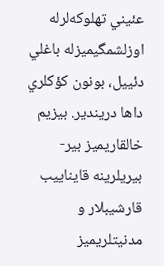عئيني تهلوکه‌لرله اوزلشمگيميزله باغلي دئييل، بونون کؤکلري داها دريندير. بيزيم خالقاريميز بير-بيريلرينه قايناييب قارشيبلار و مدنيتلريميز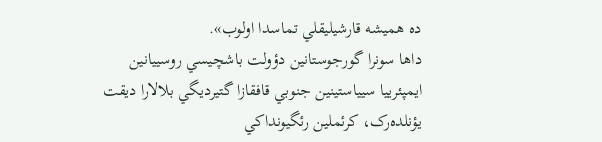ده هميشه قارشيليقلي تماسدا اولوب».
داها سونرا گورجوستانين دؤولت باشچيسي روسييانين ايمپئرييا سيياستينين جنوبي قافقازا گتيرديگي بلالارا ديقت يؤنلده‌رک، کرئملين رئگيونداکي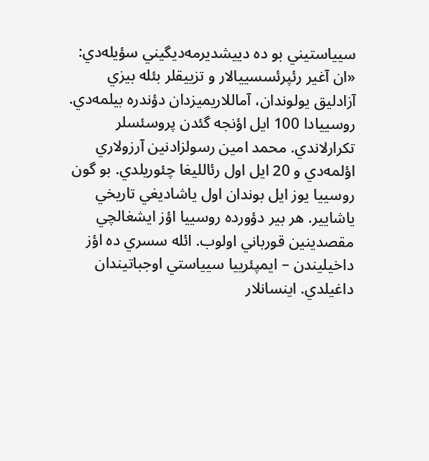سيياستيني بو ده دييشديرمه‌ديگيني سؤيله‌دي: «ان آغير رئپرئسسييالار و تزييقلر بئله بيزي آزادليق يولوندان، آماللاريميزدان دؤندره بيلمه‌دي. روسييادا 100 ايل اؤنجه گئدن پروسئسلر تکرارلاندي. محمد امين رسولزادنين آرزولاري اؤلمه‌دي و 20 ايل اول رئالليغا چئوريلدي. بو گون روسييا يوز ايل بوندان اول ياشاديغي تاريخي ياشايير. هر بير دؤورده روسييا اؤز ايشغالچي مقصدينين قورباني اولوب. ائله سسري ده اؤز داخيليندن – ايمپئرييا سيياستي اوجباتيندان داغيلدي. اينسانلار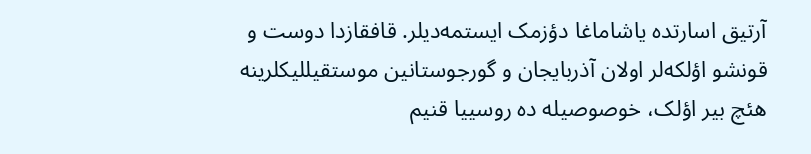آرتيق اسارتده ياشاماغا دؤزمک ايستمه‌ديلر. قافقازدا دوست و قونشو اؤلکه‌لر اولان آذربايجان و گورجوستانين موستقيلليکلرينه هئچ بير اؤلک، خوصوصيله ده روسييا قنيم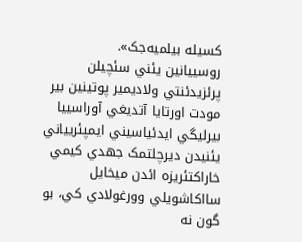کسيله بيلميه‌جک».
روسييانين يئني سئچيلن پرئزيدئنتي ولاديمير پوتينين بير مودت اورتايا آتديغي آوراسييا بيرليگي ايدئياسيني ايمپئريياني يئنيدن ديرچلتمک جهدي کيمي خاراکتئريزه ائدن ميخايل سااکاشويلي وورغولادي کي، بو گون نه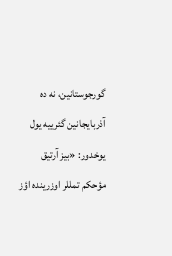گورجوستانين، نه ده آذربايجانين گئرييه يول يوخدور: «بيز آرتيق مؤحکم تمللر اوزرينده اؤز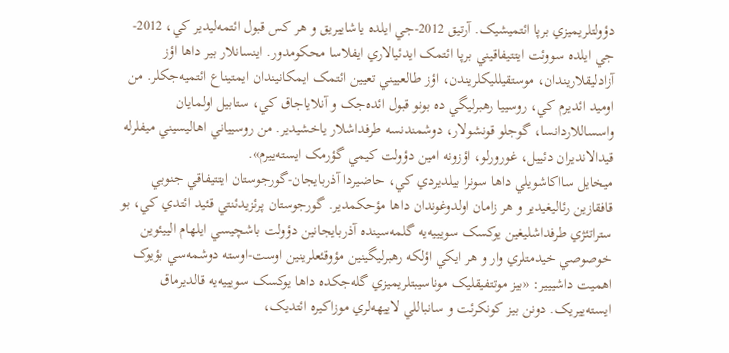دؤولتلريميزي برپا ائتميشيک. آرتيق 2012-جي ايلده ياشاييريق و هر کس قبول ائتمه‌ليدير کي، 2012-جي ايلده سووئت ايتتيفاقيني برپا ائتمک ايدئيالاري ايفلاسا محکومدور. اينسانلار بير داها اؤز آزادليقلاريندان، موستقيلليکلريندن، اؤز طالعييني تعيين ائتمک ايمکانيندان ايمتيناع ائتميه‌جکلر. من اوميد ائديرم کي، روسييا رهبرليگي ده بونو قبول ائده‌جک و آنلاياجاق کي، ستابيل اولمايان واسساللاردانسا، گوجلو قونشولار، دوشمندنسه طرفداشلار ياخشيدير. من روسيياني اهاليسيني ميفلرله قيدالانديران دئييل، غورورلو، اؤزونه امين دؤولت کيمي گؤرمک ايسته‌ييرم».
ميخايل سااکاشويلي داها سونرا بيلديردي کي، حاضيردا آذربايجان-گورجوستان ايتتيفاقي جنوبي قافقازين رئاليغيدير و هر زامان اولدوغوندان داها مؤحکمدير. گورجوستان پرئزيدئنتي قئيد ائتدي کي، بو ستراتئژي طرفداشليغين يوکسک سويييه‌يه گلمه‌سينده آذربايجانين دؤولت باشچيسي ايلهام الييئوين خوصوصي خيدمتلري وار و هر ايکي اؤلکه رهبرليگينين مؤوقئعلرينين اوست-اوسته دوشمه‌سي بؤيوک اهميت داشييير: «بيز موتتفيقليک موناسيبتلريميزي گله‌جکده داها يوکسک سويييه‌يه قالديرماق ايسته‌ييريک. دونن بيز کونکرئت و سانباللي لاييهه‌لري موزاکيره ائتديک،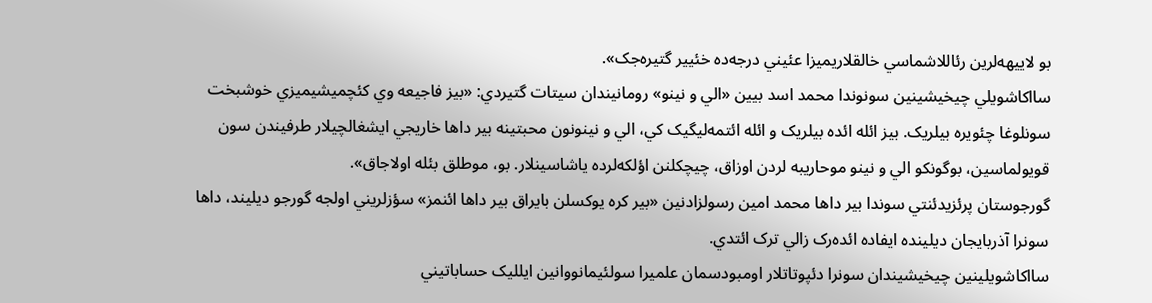بو لاييهه‌لرين رئاللاشماسي خالقلاريميزا عئيني درجه‌ده خئيير گتيره‌جک».
سااکاشويلي چيخيشينين سونوندا محمد اسد بيين «الي و نينو» رومانيندان سيتات گتيردي: «بيز فاجيعه وي کئچميشيميزي خوشبخت سونلوغا چئويره بيلريک. بيز ائله ائده بيلريک و ائله ائتمه‌ليگيک کي، الي و نينونون محبتينه بير داها خاريجي ايشغالچيلار طرفيندن سون قويولماسين، بوگونکو الي و نينو موحاريبه لردن اوزاق، چيچکلنن اؤلکه‌لرده ياشاسينلار. بو، موطلق بئله اولاجاق».
گورجوستان پرئزيدئنتي سوندا بير داها محمد امين رسولزادنين «بير کره يوکسلن بايراق بير داها ائنمز» سؤزلريني اولجه گورجو ديليند، داها سونرا آذربايجان ديلينده ايفاده ائده‌رک زالي ترک ائتدي.
سااکاشويلينين چيخيشيندان سونرا دئپوتاتلار اومبودسمان علميرا سولئيمانووانين ايلليک حساباتيني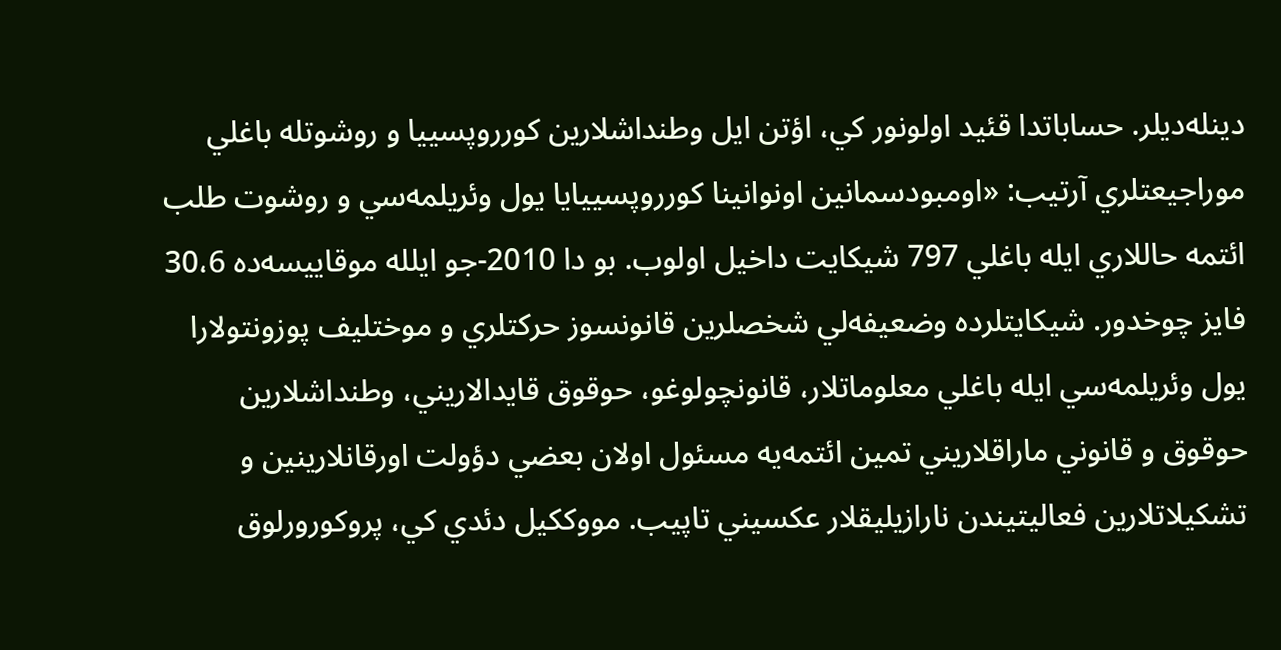دينله‌ديلر. حساباتدا قئيد اولونور کي، اؤتن ايل وطنداشلارين کورروپسييا و روشوتله باغلي موراجيعتلري آرتيب: «اومبودسمانين اونوانينا کورروپسييايا يول وئريلمه‌سي و روشوت طلب ائتمه حاللاري ايله باغلي 797 شيکايت داخيل اولوب. بو دا 2010-جو ايلله موقاييسه‌ده 30،6 فايز چوخدور. شيکايتلرده وضعيفه‌لي شخصلرين قانونسوز حرکتلري و موختليف پوزونتولارا يول وئريلمه‌سي ايله باغلي معلوماتلار، قانونچولوغو، حوقوق قايدالاريني، وطنداشلارين حوقوق و قانوني ماراقلاريني تمين ائتمه‌يه مسئول اولان بعضي دؤولت اورقانلارينين و تشکيلاتلارين فعاليتيندن نارازيليقلار عکسيني تاپيب. مووککيل دئدي کي، پروکورورلوق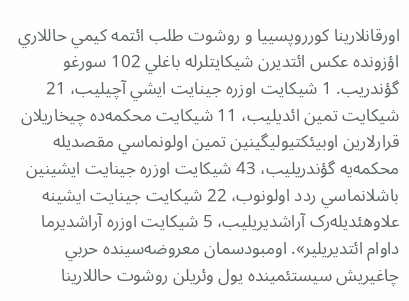اورقانلارينا کورروپسييا و روشوت طلب ائتمه کيمي حاللاري اؤزونده عکس ائتديرن شيکايتلرله باغلي 102 سورغو گؤندريب. 1 شيکايت اوزره جينايت ايشي آچيليب، 21 شيکايت تمين ائديليب، 11 شيکايت محکمه‌ده چيخاريلان قرارلارين اوبيئکتيوليگينين تمين اولونماسي مقصديله محکمه‌يه گؤندريليب، 43 شيکايت اوزره جينايت ايشينين باشلانماسي ردد اولونوب، 22 شيکايت جينايت ايشينه علاوهئديله‌رک آراشديريليب، 5 شيکايت اوزره آراشديرما داوام ائتديريلير». اومبودسمان معروضه‌سينده حربي چاغيريش سيستئمينده يول وئريلن روشوت حاللارينا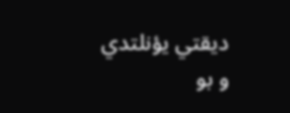ديقتي يؤنلتدي و بو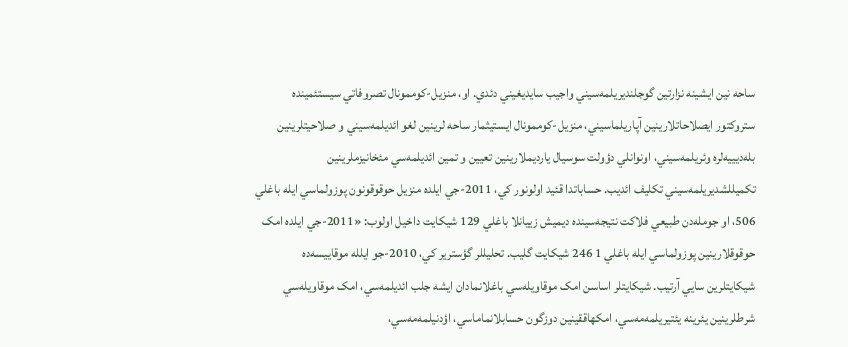ساحه نين ايشينه نزارتين گوجلنديريلمه‌سيني واجيب سايديغيني دئدي. او، منزيل-کوممونال تصروفاتي سيستئمينده ستروکتور ايصلاحاتلارينين آپاريلماسيني، منزيل-کوممونال ايستيثمار ساحه لرينين لغو ائديلمه‌سيني و صلاحيتلرينين بله‌ديييه‌لره وئريلمه‌سيني، اونوانلي دؤولت سوسيال يارديملارينين تعيين و تمين ائديلمه‌سي مئخانيزملرينين تکميللشديريلمه‌سيني تکليف ائديب. حساباتدا قئيد اولونور کي، 2011-جي ايلده منزيل حوقوقونون پوزولماسي ايله باغلي 506، او جومله‌دن طبيعي فلاکت نتيجه‌سينده ديميش زييانلا باغلي 129 شيکايت داخيل اولوب: «2011-جي ايلده امک حوقوقلارينين پوزولماسي ايله باغلي 1 246 شيکايت گليب. تحليللر گؤسترير کي، 2010-جو ايلله موقاييسه‌ده شيکايتلرين سايي آرتيب. شيکايتلر اساسن امک موقاويله‌سي باغلانمادان ايشه جلب ائديلمه‌سي، امک موقاويله‌سي شرطلرينين يئرينه يئتيريلمه‌مه‌سي، امکهاققينين دوزگون حسابلانماماسي، اؤدنيلمه‌مه‌سي،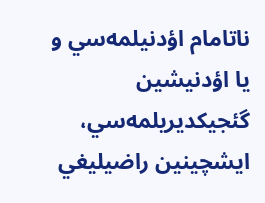ناتامام اؤدنيلمه‌سي و يا اؤدنيشين گئجيکديريلمه‌سي، ايشچينين راضيليغي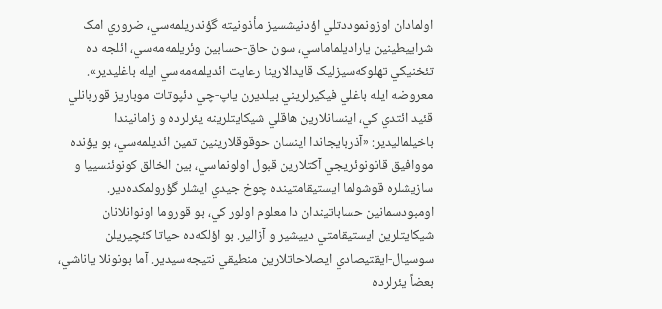اولمادان اوزونموددتلي اؤدنيشسيز مأذونيته گؤندريلمه‌سي، ضروري امک شراييطينين ياراديلماماسي، سون حاق-حسابين وئريلمه‌مه‌سي، ائلجه ده تئخنيکي تهلوکه‌سيزليک قايدالارينا رعايت ائديلمه‌مه‌سي ايله باغليدير».
معروضه ايله باغلي فيکيرلريني بيلديرن ياپ-چي دئپوتات موباريز قوربانلي قئيد ائتدي کي، اينسانلارين هاقلي شيکايتلرينه يئرلرده و زامانيندا باخيلماليدير: «آذربايجاندا اينسان حوقوقلارينين تمين ائديلمه‌سي، بو يؤنده مووافيق قانونوئريجي آکتلارين قبول اولونماسي، بين الخالق کونوئنسييا و سازيشلره قوشولما ايستيقامتينده چوخ جيدي ايشلر گؤرولمکده‌دير. اومبودسمانين حساباتيندان دا معلوم اولور کي، بو قوروما اونوانلانان شيکايتلرين ايستيقامتي دييشير و آزالير. بو اؤلکه‌ده حياتا کئچيريلن سوسيال-ايقتيصادي ايصلاحاتلارين منطيقي نتيجه‌سيدير. آما بونونلا ياناشي، بعضاً يئرلرده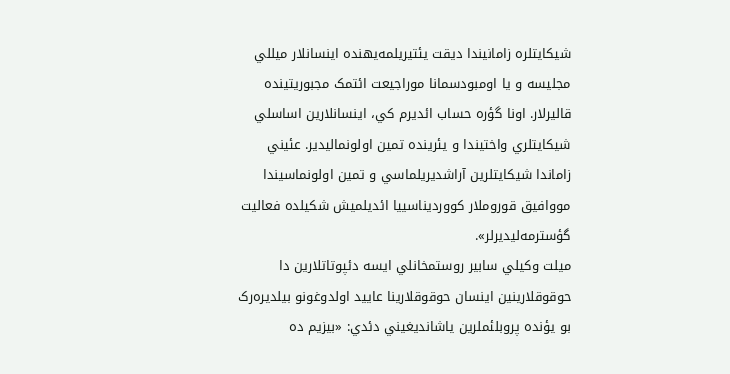شيکايتلره زامانيندا ديقت يئتيريلمه‌يهنده اينسانلار ميللي مجليسه و يا اومبودسمانا موراجيعت ائتمک مجبوريتينده قاليرلار. اونا گؤره حساب ائديرم کي، اينسانلارين اساسلي شيکايتلري واختيندا و يئرينده تمين اولونماليدير. عئيني زاماندا شيکايتلرين آراشديريلماسي و تمين اولونماسيندا مووافيق قوروملار کوورديناسييا ائديلميش شکيلده فعاليت گؤسترمه‌ليديرلر».
ميلت وکيلي سابير روستمخانلي ايسه دئپوتاتلارين دا حوقوقلارينين اينسان حوقوقلارينا عاييد اولدوغونو بيلديره‌رک بو يؤنده پروبلئملرين ياشانديغيني دئدي: «بيزيم ده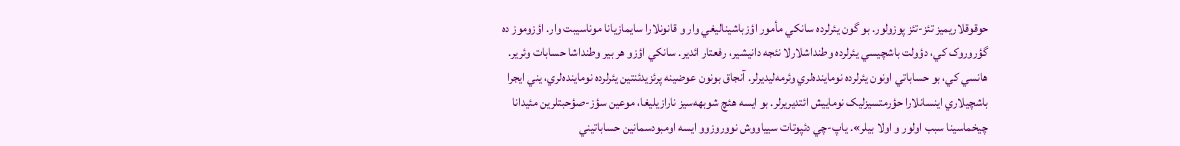حوقوقلاريميز تئز-تئز پوزولور. بو گون يئرلرده سانکي مأمور اؤزباشيناليغي وار و قانونلارا سايمازيانا موناسيبت وار. اؤزوموز ده گؤروروک کي، دؤولت باشچيسي يئرلرده وطنداشلارلا نئجه دانيشير، رفعتار ائدير. سانکي اؤزو هر بير وطنداشا حسابات وئرير. هانسي کي، بو حساباتي اونون يئرلرده نوماينده‌لري وئرمه‌ليديرلر. آنجاق بونون عوضينه پرئزيدئنتين يئرلرده نوماينده‌لري، يني ايجرا باشچيلاري اينسانلارا حؤرمتسيزليک نوماييش ائتديريرلر. بو ايسه هئچ شوبهه‌سيز نارازيليغا، موعين سؤز-صؤحبتلرين مئيدانا چيخماسينا سبب اولور و اولا بيلر». ياپ-چي دئپوتات سيياووش نووروزوو ايسه اومبودسمانين حساباتيني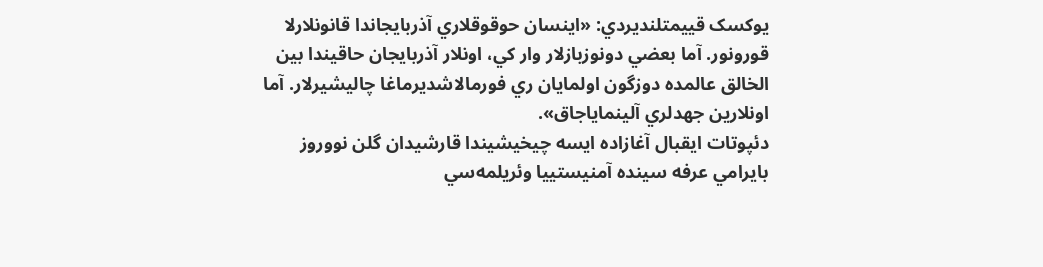يوکسک قييمتلنديردي: «اينسان حوقوقلاري آذربايجاندا قانونلارلا قورونور. آما بعضي دونوزبازلار وار کي، اونلار آذربايجان حاقيندا بين الخالق عالمده دوزگون اولمايان ري فورمالاشديرماغا چاليشيرلار. آما اونلارين جهدلري آلينماياجاق».
دئپوتات ايقبال آغازاده ايسه چيخيشيندا قارشيدان گلن نووروز بايرامي عرفه سينده آمنيستييا وئريلمه‌سي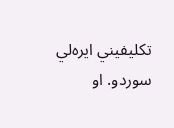تکليفيني ايره‌لي سوردو. او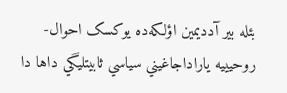بئله بير آدديمين اؤلکه‌ده يوکسک احوال-روحيييه ياراداجاغيني سياسي ثابيتليگي داها دا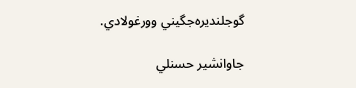گوجلنديره‌جگيني وورغولادي.

جاوانشير حسنلي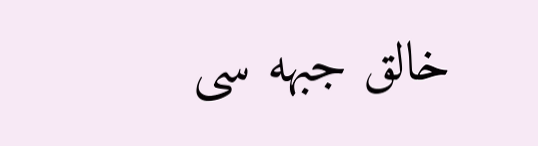خالق جبهه سی